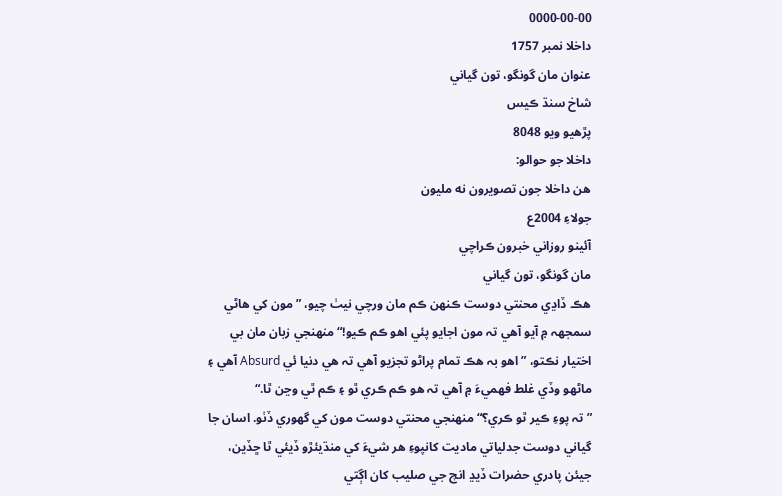0000-00-00
داخلا نمبر 1757
عنوان مان گونگو، تون گياني
شاخ سنڌ ڪيس
پڙهيو ويو 8048
داخلا جو حوالو:
هن داخلا جون تصويرون نه مليون
جولاءِ 2004ع
آئينو روزاني خبرون ڪراچي
مان گونگو، تون گياني
هڪ ڏاڍي محنتي دوست ڪنھن ڪم مان ورچي نيٺ چيو، ”مون کي هاڻي سمجھہ ۾ آيو آهي تہ مون اجايو پئي اهو ڪم ڪيو!“ منھنجي زبان مان بي اختيار نڪتو، ”اهو بہ هڪ تمام پراڻو تجزيو آهي تہ هي دنيا ئي Absurd آهي ۽ ماڻهو وڏي غلط فهميءَ ۾ آهي تہ هو ڪم ڪري ٿو ۽ ڪم ٿي وڃن ٿا.“
”تہ پوءِ ڪير ٿو ڪري؟“ منھنجي محنتي دوست مون کي گهوري ڏٺو. اسان جا گياني دوست جدلياتي ماديت کانپوءِ هر شيءَ کي منڌيئڙو ڏيئي ٿا ڇڏين، جيئن پادري حضرات ڏيڍ انچ جي صليب کان اڳتي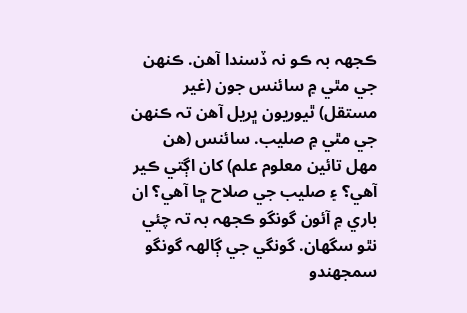ڪجھہ بہ ڪو نہ ڏسندا آهن. ڪنھن جي مٿي ۾ سائنس جون (غير مستقل) ٿيوريون ڀريل آهن تہ ڪنھن جي مٿي ۾ صليب. سائنس (هن مهل تائين معلوم علم) کان اڳتي ڪير آهي؟ ۽ صليب جي صلاح ڇا آهي؟ ان باري ۾ آئون گونگو ڪجھہ بہ تہ چئي نٿو سگهان. گونگي جي ڳالھہ گونگو سمجهندو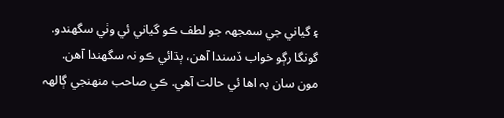۽ گياني جي سمجھہ جو لطف ڪو گياني ئي وٺي سگهندو.
گونگا رڳو خواب ڏسندا آهن، ٻڌائي ڪو نہ سگهندا آهن. مون سان بہ اها ئي حالت آهي. ڪي صاحب منھنجي ڳالھہ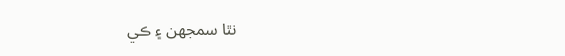نٿا سمجهن ۽ ڪي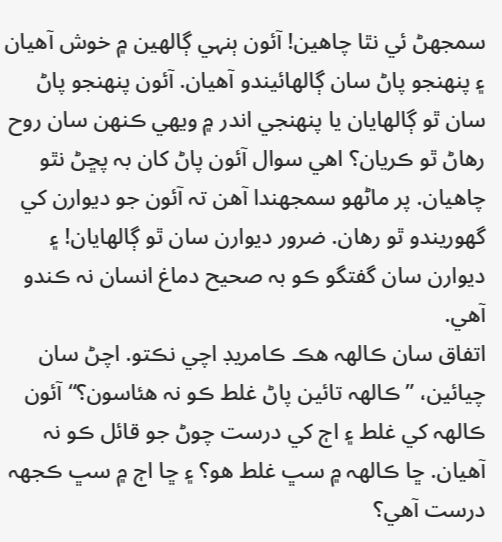سمجهڻ ئي نٿا چاهين! آئون ٻنہي ڳالهين ۾ خوش آهيان ۽ پنھنجو پاڻ سان ڳالهائيندو آهيان. آئون پنھنجو پاڻ سان ٿو ڳالهايان يا پنھنجي اندر ۾ ويھي ڪنھن سان روح رهاڻ ٿو ڪريان؟ اهي سوال آئون پاڻ کان بہ پڇڻ نٿو چاهيان. پر ماڻهو سمجهندا آهن تہ آئون جو ديوارن کي گهوريندو ٿو رهان. ضرور ديوارن سان ٿو ڳالهايان! ۽ ديوارن سان گفتگو ڪو بہ صحيح دماغ انسان نہ ڪندو آهي.
اتفاق سان ڪالھہ هڪ ڪامريڊ اچي نڪتو. اچڻ سان چيائين، ”ڪالھہ تائين پاڻ غلط ڪو نہ هئاسون؟“ آئون ڪالھہ کي غلط ۽ اڄ کي درست چوڻ جو قائل ڪو نہ آهيان. ڇا ڪالھہ ۾ سڀ غلط هو؟ ۽ ڇا اڄ ۾ سڀ ڪجھہ درست آهي؟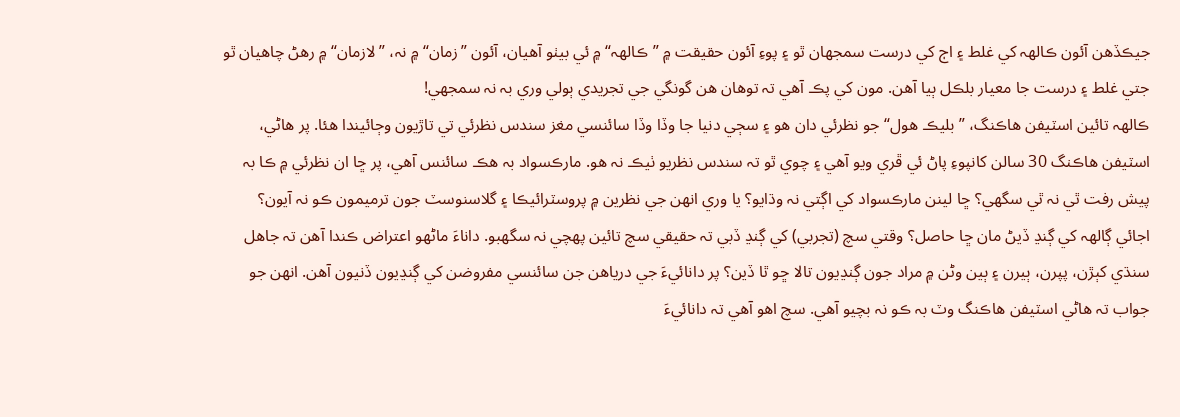جيڪڏهن آئون ڪالھہ کي غلط ۽ اڄ کي درست سمجهان ٿو ۽ پوءِ آئون حقيقت ۾ ”ڪالھہ“ ۾ ئي بيٺو آهيان، آئون ”زمان“ ۾ نہ، ”لازمان“ ۾ رهڻ چاهيان ٿو جتي غلط ۽ درست جا معيار بلڪل ٻيا آهن. مون کي پڪ آهي تہ توهان هن گونگي جي تجريدي ٻولي وري بہ نہ سمجهي!
ڪالھہ تائين اسٽيفن هاڪنگ، ”بليڪ هول“ جو نظرئي دان هو ۽ سڄي دنيا جا وڏا وڏا سائنسي مغز سندس نظرئي تي تاڙيون وڄائيندا هئا. پر هاڻي، اسٽيفن هاڪنگ 30 سالن کانپوءِ پاڻ ئي ڦري ويو آهي ۽ چوي ٿو تہ سندس نظريو ٺيڪ نہ هو. مارڪسواد بہ هڪ سائنس آهي، پر ڇا ان نظرئي ۾ ڪا بہ پيش رفت ٿي نہ ٿي سگهي؟ ڇا لينن مارڪسواد کي اڳتي نہ وڌايو؟ يا وري انھن جي نظرين ۾ پروسٽرائيڪا ۽ گلاسنوسٽ جون ترميمون ڪو نہ آيون؟ اجائي ڳالھہ کي ڳنڍ ڏيڻ مان ڇا حاصل؟ وقتي سچ (تجربي) کي ڳنڍ ڏبي تہ حقيقي سچ تائين پھچي نہ سگهبو. داناءَ ماڻهو اعتراض ڪندا آهن تہ جاهل سنڌي کٻڙن، پپرن، ٻيرن ۽ ٻين وڻن ۾ مراد جون ڳنڍيون تالا ڇو ٿا ڏين؟ پر دانائيءَ جي درياهن جن سائنسي مفروضن کي ڳنڍيون ڏنيون آهن. انھن جو جواب تہ هاڻي اسٽيفن هاڪنگ وٽ بہ ڪو نہ بچيو آهي. سچ اهو آهي تہ دانائيءَ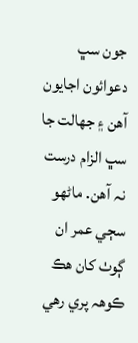جون سڀ دعوائون اجايون آهن ۽ جهالت جا سڀ الزام درست نہ آهن. ماڻهو سڄي عمر ان ڳوٺ کان هڪ ڪوھہ پري رهي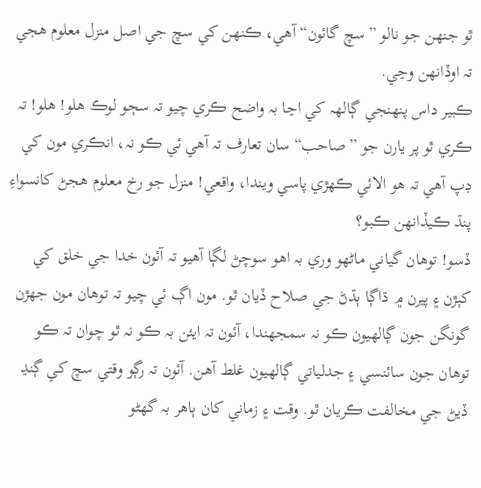ٿو جنھن جو نالو ”سچ گائون“ آهي، ڪنھن کي سچ جي اصل منزل معلوم هجي تہ اوڏانھن وڃي.
ڪبير داس پنھنجي ڳالھہ کي اڃا بہ واضح ڪري چيو تہ سڄو لوڪ هلو! هلو! تہ ڪري ٿو پر يارن جو ”صاحب“ سان تعارف تہ آهي ئي ڪو نہ، انڪري مون کي ڊپ آهي تہ هو الائي ڪھڙي پاسي ويندا، واقعي! منزل جو رخ معلوم هجڻ کانسواءِ پنڌ ڪيڏانھن ڪبو؟
ڏسو! توهان گياني ماڻهو وري بہ اهو سوچڻ لڳا آهيو تہ آئون خدا جي خلق کي کٻڙن ۽ پيرن ۾ ڌاڳا ٻڌڻ جي صلاح ڏيان ٿو. مون اڳ ئي چيو تہ توهان مون جهڙن گونگن جون ڳالهيون ڪو نہ سمجهندا، آئون تہ ايئن بہ ڪو نہ ٿو چوان تہ ڪو توهان جون سائنسي ۽ جدلياتي ڳالهيون غلط آهن. آئون تہ رڳو وقتي سچ کي ڳنڍ ڏيڻ جي مخالفت ڪريان ٿو. وقت ۽ زماني کان ٻاهر بہ گهڻو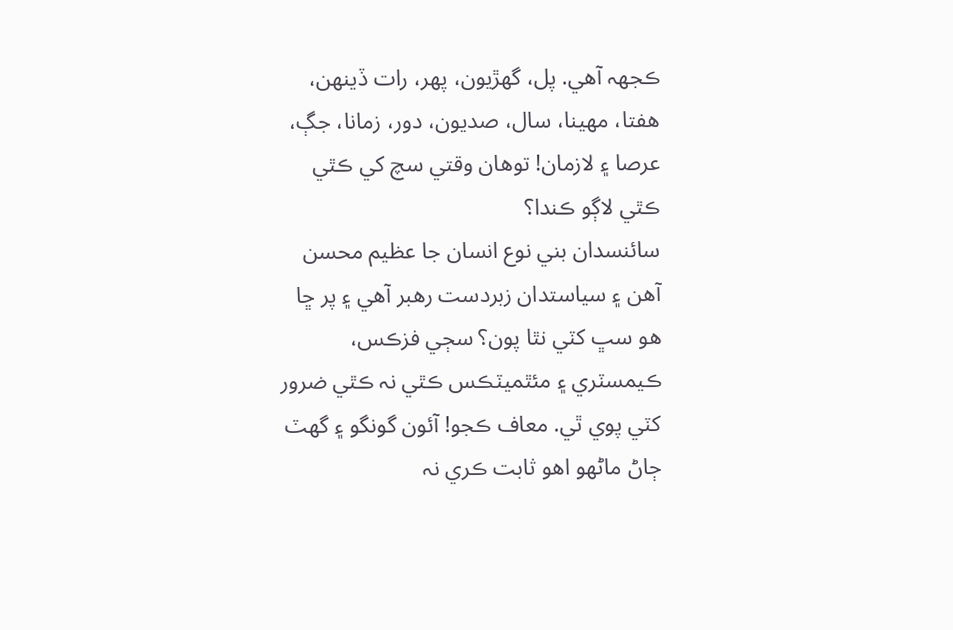ڪجھہ آهي. پل، گهڙيون، پھر، رات ڏينھن، هفتا، مهينا، سال، صديون، دور، زمانا، جڳ، عرصا ۽ لازمان! توهان وقتي سچ کي ڪٿي ڪٿي لاڳو ڪندا؟
سائنسدان بني نوع انسان جا عظيم محسن آهن ۽ سياستدان زبردست رهبر آهي ۽ پر ڇا هو سڀ کٽي نٿا پون؟ سڄي فزڪس، ڪيمسٽري ۽ مئٿميٽڪس ڪٿي نہ ڪٿي ضرور کٽي پوي ٿي. معاف ڪجو! آئون گونگو ۽ گهٽ ڄاڻ ماڻهو اهو ثابت ڪري نہ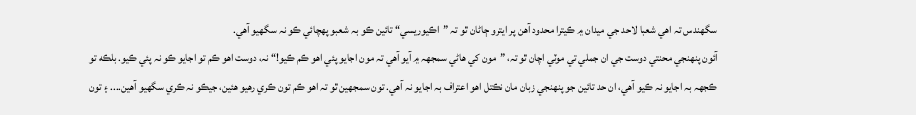سگهندس تہ اهي شعبا لاحد جي ميدان ۾ ڪيترا محدود آهن پر ايترو ڄاڻان ٿو تہ ”اڪيوريسي“ تائين ڪو بہ شعبو پھچائي ڪو نہ سگهيو آهي.
آئون پنھنجي محنتي دوست جي ان جملي تي موٽي اچان ٿو تہ، ”مون کي هاڻي سمجھہ ۾ آيو آهي تہ مون اجايو پئي اهو ڪم ڪيو!“ نہ، دوست اهو ڪم تو اجايو ڪو نہ پئي ڪيو. بلڪه تو ڪجھہ بہ اجايو نہ ڪيو آهي، ان حد تائين جو پنھنجي زبان مان نڪتل اهو اعتراف بہ اجايو نہ آهي. تون سمجهين ٿو تہ اهو ڪم تون ڪري رهيو هئين، جيڪو نہ ڪري سگهيو آهين.... ۽ تون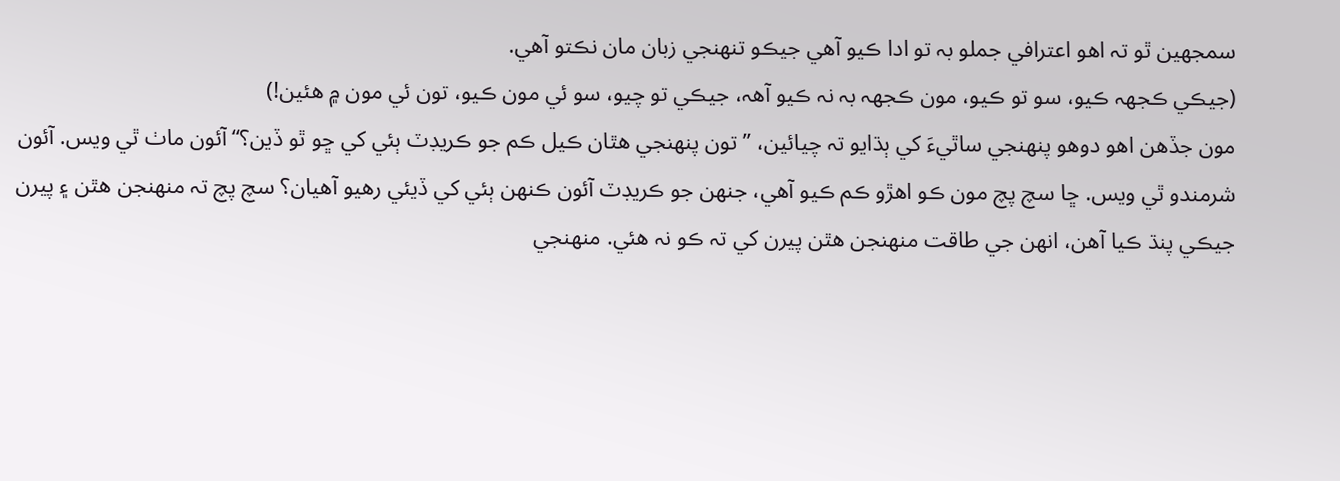سمجهين ٿو تہ اهو اعترافي جملو بہ تو ادا ڪيو آهي جيڪو تنھنجي زبان مان نڪتو آهي.
(جيڪي ڪجھہ ڪيو، سو تو ڪيو، مون ڪجھہ بہ نہ ڪيو آھہ، جيڪي تو چيو، سو ئي مون ڪيو، تون ئي مون ۾ هئين!)
مون جڏهن اهو دوهو پنھنجي ساٿيءَ کي ٻڌايو تہ چيائين، ”تون پنھنجي هٿان ڪيل ڪم جو ڪريڊٽ ٻئي کي ڇو ٿو ڏين؟“ آئون ماٺ ٿي ويس. آئون شرمندو ٿي ويس. ڇا سچ پچ مون ڪو اهڙو ڪم ڪيو آهي، جنھن جو ڪريڊٽ آئون ڪنھن ٻئي کي ڏيئي رهيو آهيان؟ سچ پچ تہ منھنجن هٿن ۽ پيرن جيڪي پنڌ ڪيا آهن، انھن جي طاقت منھنجن هٿن پيرن کي تہ ڪو نہ هئي. منھنجي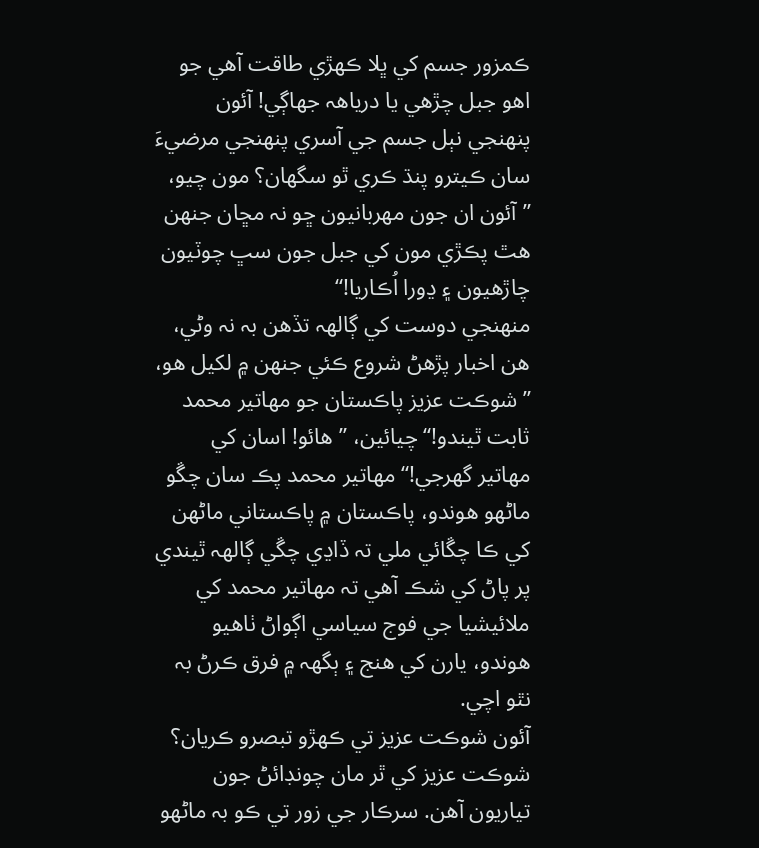ڪمزور جسم کي ڀلا ڪھڙي طاقت آهي جو اهو جبل چڙهي يا درياھہ جهاڳي! آئون پنھنجي نٻل جسم جي آسري پنھنجي مرضيءَ سان ڪيترو پنڌ ڪري ٿو سگهان؟ مون چيو، ”آئون ان جون مهربانيون ڇو نہ مڇان جنھن هٿ پڪڙي مون کي جبل جون سڀ چوٽيون چاڙهيون ۽ ڍورا اُڪاريا!“
منھنجي دوست کي ڳالھہ تڏهن بہ نہ وڻي، هن اخبار پڙهڻ شروع ڪئي جنھن ۾ لکيل هو، ”شوڪت عزيز پاڪستان جو مهاتير محمد ثابت ٿيندو!“ چيائين، ”هائو! اسان کي مهاتير گهرجي!“ مهاتير محمد پڪ سان چڱو ماڻهو هوندو، پاڪستان ۾ پاڪستاني ماڻهن کي ڪا چڱائي ملي تہ ڏاڍي چڱي ڳالھہ ٿيندي پر پاڻ کي شڪ آهي تہ مهاتير محمد کي ملائيشيا جي فوج سياسي اڳواڻ ٺاهيو هوندو، يارن کي هنج ۽ ٻگھہ ۾ فرق ڪرڻ بہ نٿو اچي.
آئون شوڪت عزيز تي ڪھڙو تبصرو ڪريان؟ شوڪت عزيز کي ٿر مان چونڊائڻ جون تياريون آهن. سرڪار جي زور تي ڪو بہ ماڻهو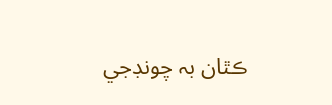ڪٿان بہ چونڊجي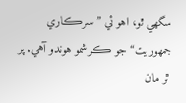سگهي ٿو، اهو ئي ”سرڪاري جمهوريت“ جو ڪرشمو هوندو آهي. پر ٿر مان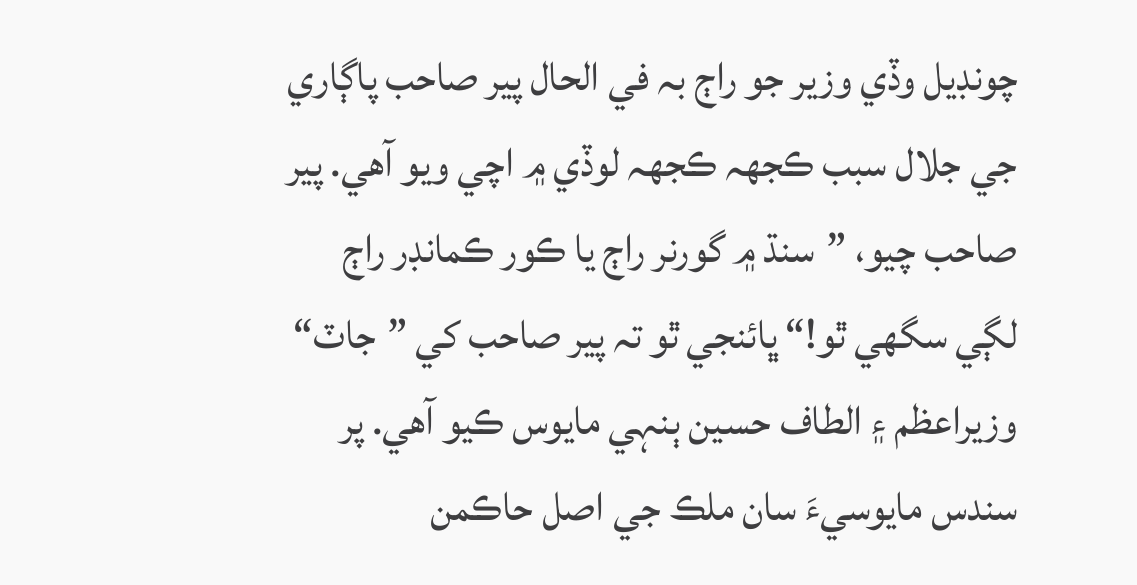چونڊيل وڏي وزير جو راڄ بہ في الحال پير صاحب پاڳاري جي جلال سبب ڪجھہ ڪجھہ لوڏي ۾ اچي ويو آهي. پير صاحب چيو، ”سنڌ ۾ گورنر راڄ يا ڪور ڪمانڊر راڄ لڳي سگهي ٿو!“ ڀائنجي ٿو تہ پير صاحب کي ”جاٽ“ وزيراعظم ۽ الطاف حسين ٻنہي مايوس ڪيو آهي. پر سندس مايوسيءَ سان ملڪ جي اصل حاڪمن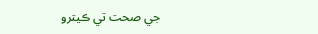جي صحت تي ڪيترو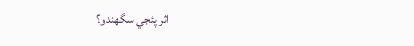اثر پئجي سگهندو؟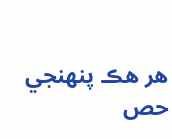هر هڪ پنھنجي حص